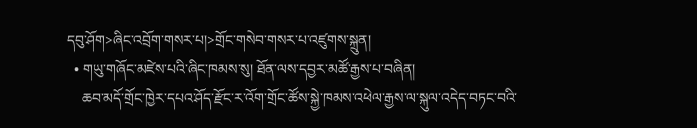དབུ་ཤོག>ཞིང་འབྲོག་གསར་པ།>གྲོང་གསེབ་གསར་པ་འཛུགས་སྐྲུན།
  • གཡུ་གཞོང་མཛེས་པའི་ཞིང་ཁམས་སུ། ཐོན་ལས་དབྱར་མཚོ་རྒྱས་པ་བཞིན།
    ཆབ་མདོ་གྲོང་ཁྱེར་དཔའ་ཤོད་རྫོང་ར་འོག་གྲོང་ཚོས་སྐྱེ་ཁམས་འཕེལ་རྒྱས་ལ་སྐུལ་འདེད་བཏང་བའི་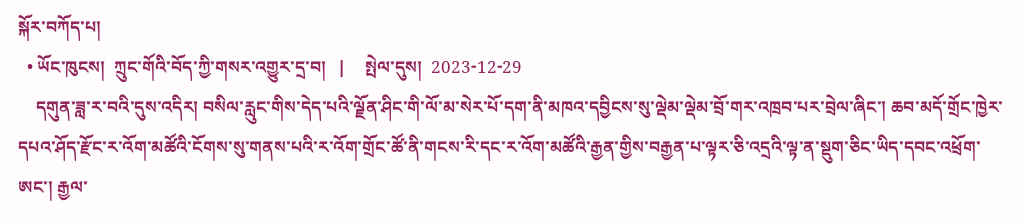སྐོར་བཀོད་པ།
  • ཡོང་ཁུངས།  ཀྲུང་གོའི་བོད་ཀྱི་གསར་འགྱུར་དྲ་བ།   |     སྤེལ་དུས།  2023-12-29
    དགུན་ཟླ་ར་བའི་དུས་འདིར། བསིལ་རླུང་གིས་དེད་པའི་ལྗོན་ཤིང་གི་ལོ་མ་སེར་པོ་དག་ནི་མཁའ་དབྱིངས་སུ་ལྡེམ་ལྡེམ་བྲོ་གར་འཁྲབ་པར་བྲེལ་ཞིང་། ཆབ་མདོ་གྲོང་ཁྱེར་དཔའ་ཤོད་རྫོང་ར་འོག་མཚོའི་ངོགས་སུ་གནས་པའི་ར་འོག་གྲོང་ཚོ་ནི་གངས་རི་དང་ར་འོག་མཚོའི་རྒྱན་གྱིས་བརྒྱན་པ་ལྟར་ཅི་འདྲའི་ལྟ་ན་སྡུག་ཅིང་ཡིད་དབང་འཕྲོག་ཨང་། རྒྱལ་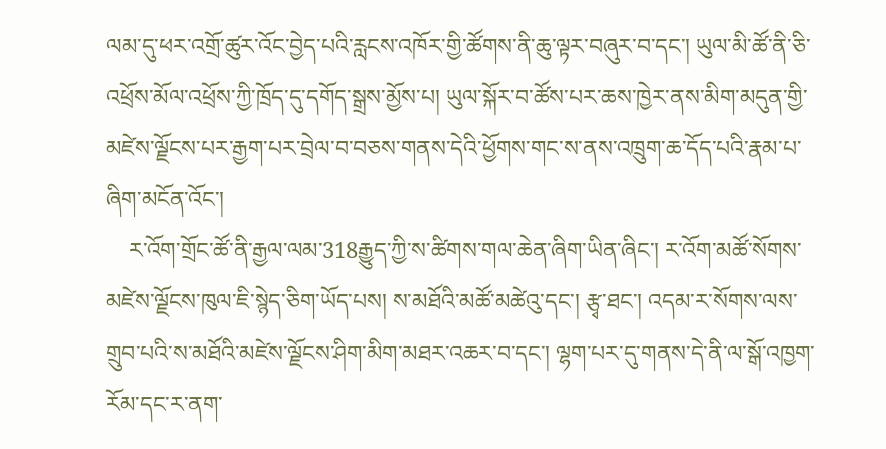ལམ་དུ་ཕར་འགྲོ་ཚུར་འོང་བྱེད་པའི་རླངས་འཁོར་གྱི་ཚོགས་ནི་ཆུ་ལྟར་བཞུར་བ་དང་། ཡུལ་མི་ཚོ་ནི་ཅི་འཕྲོས་མོལ་འཕྲོས་ཀྱི་ཁྲོད་དུ་དགོད་སྒྲས་མྱོས་པ། ཡུལ་སྐོར་བ་ཚོས་པར་ཆས་ཁྱེར་ནས་མིག་མདུན་གྱི་མཛེས་ལྗོངས་པར་རྒྱག་པར་བྲེལ་བ་བཅས་གནས་དེའི་ཕྱོགས་གང་ས་ནས་འཁྲུག་ཆ་དོད་པའི་རྣམ་པ་ཞིག་མངོན་འོང་།
    ར་འོག་གྲོང་ཚོ་ནི་རྒྱལ་ལམ་318རྒྱུད་ཀྱི་ས་ཚིགས་གལ་ཆེན་ཞིག་ཡིན་ཞིང་། ར་འོག་མཚོ་སོགས་མཛེས་ལྗོངས་ཁུལ་ཇི་སྙེད་ཅིག་ཡོད་པས། ས་མཐོའི་མཚོ་མཚེའུ་དང་། རྩྭ་ཐང་། འདམ་ར་སོགས་ལས་གྲུབ་པའི་ས་མཐོའི་མཛེས་ལྗོངས་ཤིག་མིག་མཐར་འཆར་བ་དང་། ལྷག་པར་དུ་གནས་དེ་ནི་ལ་སྒོ་འཁྱག་རོམ་དང་ར་ནག་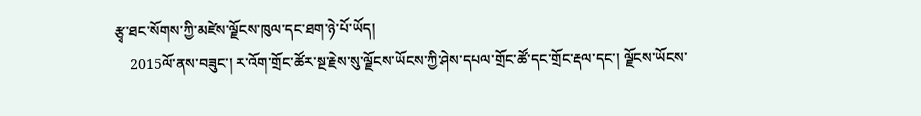རྩྭ་ཐང་སོགས་ཀྱི་མཛེས་ལྗོངས་ཁུལ་དང་ཐག་ཉེ་པོ་ཡོད།
    2015ལོ་ནས་བཟུང་། ར་འོག་གྲོང་ཚོར་སྔ་རྗེས་སུ་ལྗོངས་ཡོངས་ཀྱི་ཤེས་དཔལ་གྲོང་ཚོ་དང་གྲོང་རྡལ་དང་། ལྗོངས་ཡོངས་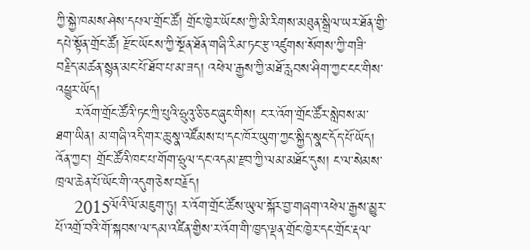ཀྱི་སྐྱེ་ཁམས་ཤེས་དཔལ་གྲོང་ཚོ། གྲོང་ཁྱེར་ཡོངས་ཀྱི་མི་རིགས་མཐུན་སྒྲིལ་ཡར་ཐོན་གྱི་དཔེ་སྟོན་གྲོང་ཚོ། རྫོང་ཡོངས་ཀྱི་སྔོན་ཐོན་གཞི་རིམ་ཏང་རྩ་འཛུགས་སོགས་ཀྱི་གཟི་བརྗིད་མཚན་སྙན་མང་པོ་ཐོབ་པ་མ་ཟད། འཕེལ་རྒྱས་ཀྱི་མཐོ་རླབས་ཤིག་ཀྱང་ངང་གིས་འཕྱུར་ཡོད།
    ར་འོག་གྲོང་ཚོའི་ཏང་ཀྲི་པུའི་ཧྲུའུ་ཅི་ཅང་ཞུང་གིས། ང་ར་འོག་གྲོང་ཚོར་སླེབས་མ་ཐག་ཡིན། མ་གཞི་འདི་གར་ཆུ་སྣ་འཛོམས་པ་དང་ཁོར་ཡུག་ཀྱང་སྐྱིད་སྣང་དོད་པོ་ཡོད། འོན་ཀྱང་། གྲོང་ཚོའི་ཁང་པ་གོག་ཧྲུལ་དང་འདམ་རྫབ་ཀྱི་ལམ་མཐོང་དུས། ང་ལ་སེམས་ཁྲལ་ཆེན་པོ་ཡོང་གི་འདུག་ཅེས་བརྗོད།
    2015ལོའི་ལོ་མཇུག་ཏུ། ར་འོག་གྲོང་ཚོས་ཡུལ་སྐོར་བྱ་གཞག་འཕེལ་རྒྱས་མྱུར་པོ་འགྲོ་བའི་གོ་སྐབས་ལ་དམ་འཛིན་གྱིས་ར་འོག་གི་ཁྱད་ལྡན་གྲོང་ཁྱེར་དང་གྲོང་རྡལ་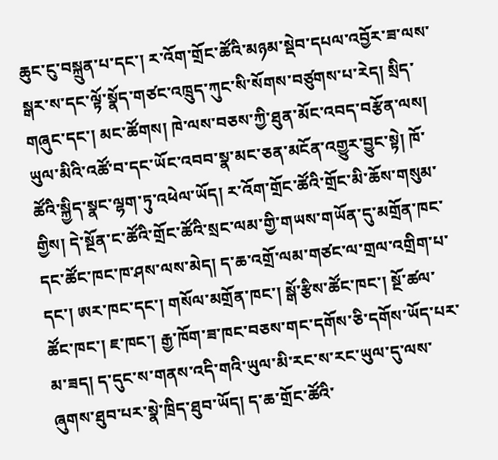ཆུང་ངུ་བསྐྲུན་པ་དང་། ར་འོག་གྲོང་ཚོའི་མཉམ་སྡེབ་དཔལ་འབྱོར་ཟ་ལས་སྒར་ས་དང་ལྟོ་སྣོད་གཙང་འཁྲུད་ཀུང་སི་སོགས་བཙུགས་པ་རེད། སྲིད་གཞུང་དང་། མང་ཚོགས། ཁེ་ལས་བཅས་ཀྱི་ཐུན་མོང་འབད་བརྩོན་ལས། ཡུལ་མིའི་འཚོ་བ་དང་ཡོང་འབབ་སྣ་མང་ཅན་མངོན་འགྱུར་བྱུང་སྟེ། ཁོ་ཚོའི་སྐྱིད་སྣང་ལྷག་ཏུ་འཕེལ་ཡོད། ར་འོག་གྲོང་ཚོའི་གྲོང་མི་ཆོས་གསུམ་གྱིས། དེ་སྔོན་ང་ཚོའི་གྲོང་ཚོའི་སྲང་ལམ་གྱི་གཡས་གཡོན་དུ་མགྲོན་ཁང་དང་ཚོང་ཁང་ཁ་ཤས་ལས་མེད། ད་ཆ་འགྲོ་ལམ་གཙང་ལ་གྲལ་འགྲིག་པ་དང་། ཨར་ཁང་དང་། གསོལ་མགྲོན་ཁང་། སྒོ་རྩིས་ཚོང་ཁང་། སྔོ་ཚལ་ཚོང་ཁང་། ཇ་ཁང་། རྒྱ་ཁོག་ཟ་ཁང་བཅས་གང་དགོས་ཅི་དགོས་ཡོད་པར་མ་ཟད། ད་དུང་ས་གནས་འདི་གའི་ཡུལ་མི་རང་ས་རང་ཡུལ་དུ་ལས་ཞུགས་ཐུབ་པར་སྣེ་ཁྲིད་ཐུབ་ཡོད། ད་ཆ་གྲོང་ཚོའི་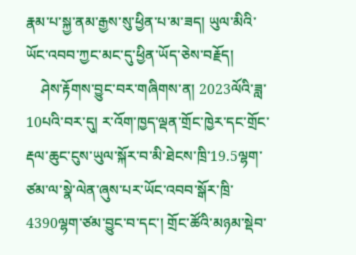རྣམ་པ་སྐྱ་ནམ་རྒྱས་སུ་ཕྱིན་པ་མ་ཟད། ཡུལ་མིའི་ཡོང་འབབ་ཀྱང་མང་དུ་ཕྱིན་ཡོད་ཅེས་བརྗོད།
    ཤེས་རྟོགས་བྱུང་བར་གཞིགས་ན། 2023ལོའི་ཟླ་10པའི་བར་དུ། ར་འོག་ཁྱད་ལྡན་གྲོང་ཁྱེར་དང་གྲོང་རྡལ་ཆུང་ངུས་ཡུལ་སྐོར་བ་མི་ཐེངས་ཁྲི་19.5ལྷག་ཙམ་ལ་སྣེ་ལེན་ཞུས་པར་ཡོང་འབབ་སྒོར་ཁྲི་4390ལྷག་ཙམ་བྱུང་བ་དང་། གྲོང་ཚོའི་མཉམ་སྡེབ་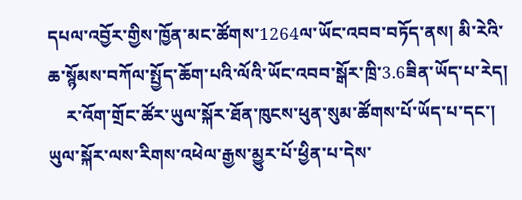དཔལ་འབྱོར་གྱིས་ཁྱོན་མང་ཚོགས་1264ལ་ཡོང་འབབ་བཏོད་ནས། མི་རེའི་ཆ་སྙོམས་བཀོལ་སྤྱོད་ཆོག་པའི་ལོའི་ཡོང་འབབ་སྒོར་ཁྲི་3.6ཟིན་ཡོད་པ་རེད།
    ར་འོག་གྲོང་ཚོར་ཡུལ་སྐོར་ཐོན་ཁུངས་ཕུན་སུམ་ཚོགས་པོ་ཡོད་པ་དང་། ཡུལ་སྐོར་ལས་རིགས་འཕེལ་རྒྱས་མྱུར་པོ་ཕྱིན་པ་དེས་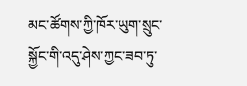མང་ཚོགས་ཀྱི་ཁོར་ཡུག་སྲུང་སྐྱོང་གི་འདུ་ཤེས་ཀྱང་ཟབ་ཏུ་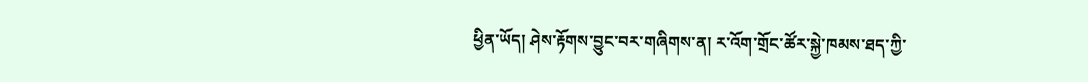ཕྱིན་ཡོད། ཤེས་རྟོགས་བྱུང་བར་གཞིགས་ན། ར་འོག་གྲོང་ཚོར་སྐྱེ་ཁམས་ཐད་ཀྱི་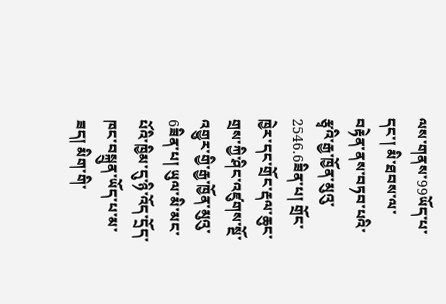ལས་གནས་99ཡོད་པ་དང་། མི་ཐབས་ལ་བརྟེན་ནས་བཏབ་པའི་རྩྭའི་རྒྱ་ཁྱོན་མུའུ་2546.6ཟིན་པ། གྲོང་ཁྱེར་དང་གྲོང་རྡལ་ཆུང་གྲས་ཀྱི་ཤིང་འཛུགས་སྔོ་འགྱུར་གྱི་རྒྱ་ཁྱོན་མུའུ་6ཟིན་པ། ཡུལ་མི་མང་པོའི་ཁྱིམ་དུ་ཉི་འོད་དྲོད་ཁང་བསྐྲུན་ཡོད་པ་མ་ཟད། མིག་གི་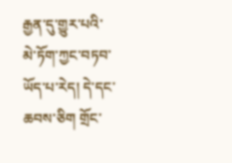རྒྱན་དུ་གྱུར་པའི་མེ་ཏོག་ཀྱང་བཏབ་ཡོད་པ་རེད། དེ་དང་ཆབས་ཅིག གྲོང་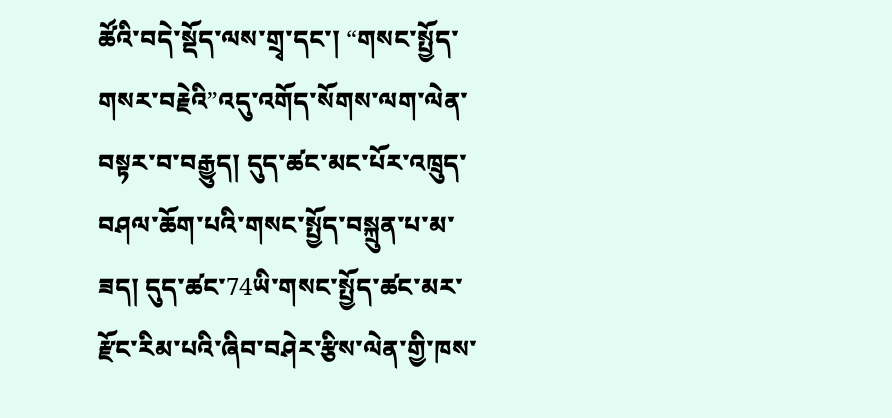ཚོའི་བདེ་སྡོད་ལས་གྲྭ་དང་། “གསང་སྤྱོད་གསར་བརྗེའི”འདུ་འགོད་སོགས་ལག་ལེན་བསྟར་བ་བརྒྱུད། དུད་ཚང་མང་པོར་འཁྲུད་བཤལ་ཆོག་པའི་གསང་སྤྱོད་བསྐྲུན་པ་མ་ཟད། དུད་ཚང་74ཡི་གསང་སྤྱོད་ཚང་མར་རྫོང་རིམ་པའི་ཞིབ་བཤེར་རྩིས་ལེན་གྱི་ཁས་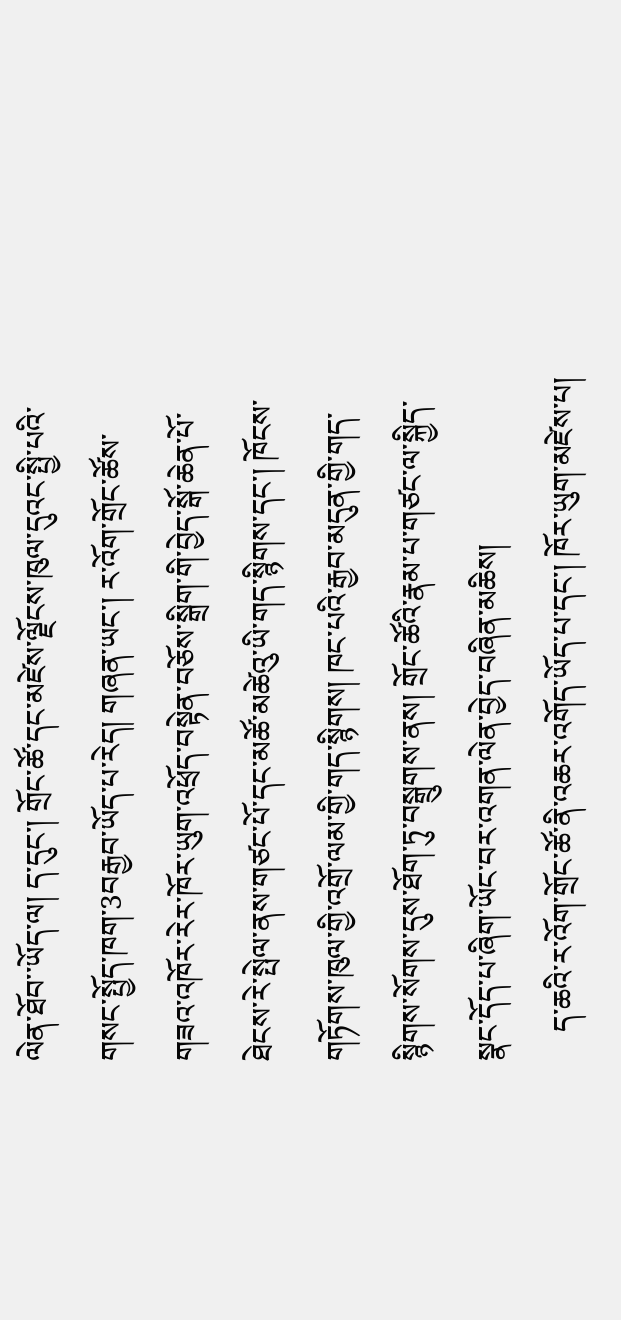ལེན་ཐོབ་་ཡོད་ལ། ད་དུང་། གྲོང་ཚོ་དང་མཛེས་ལྗོངས་ཁུལ་དུའང་སྤྱི་པའི་གསང་སྤྱོད་ཁག་3བརྒྱབ་ཡོད་པ་རེད། གཞན་ཡང་། ར་འོག་གྲོང་ཚོས་གཟའ་འཁོར་རེར་ཁོར་ཡུག་འཕྲོད་བསྟེན་བཅོས་སྒྲིག་གི་བྱེད་སྒོ་ཆེན་པོ་ཐེངས་རེ་སྤེལ་ནས་གཙང་པོ་དང་མཚོ་མཚེའུ་ཡི་གད་སྙིགས་དང་། ཁོངས་གཏོགས་ཁུལ་གྱི་འགྲོ་ལམ་གྱི་གད་སྙིགས། ཁང་པའི་རྒྱབ་མདུན་གྱི་གད་སྙིགས་སོགས་དུས་ཐོག་ཏུ་བསྒྲུགས་ནས། གྲོང་ཚོའི་རྣམ་པ་གཙང་ལ་སྐྱིད་སྣང་དོད་པ་ཞིག་ཡོང་བར་འགན་ལེན་བྱེད་བཞིན་མཆིས།
    ད་ཆའི་ར་འོག་གྲོང་ཚོ་ནི་འཆར་འགོད་ཡོད་པ་དང་། ཁོར་ཡུག་མཛེས་པ།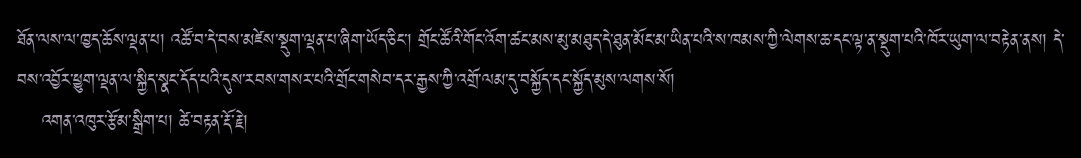ཐོན་ལས་ལ་ཁྱད་ཆོས་ལྡན་པ། འཚོ་བ་དེ་བས་མཛེས་སྡུག་ལྡན་པ་ཞིག་ཡོད་ཅིང་། གྲོང་ཚོའི་གོང་འོག་ཚང་མས་མུ་མཐུད་དེ་ཐུན་མོང་མ་ཡིན་པའི་ས་ཁམས་ཀྱི་ལེགས་ཆ་དང་ལྟ་ན་སྡུག་པའི་ཁོར་ཡུག་ལ་བརྟེན་ནས། དེ་བས་འབྱོར་ཕྱུག་ལྡན་ལ་སྐྱིད་སྣང་དོད་པའི་དུས་རབས་གསར་པའི་གྲོང་གསེབ་དར་རྒྱས་ཀྱི་འགྲོ་ལམ་དུ་བསྐྱོད་དང་སྐྱོད་མུས་ལགས་སོ།
    འགན་འཁུར་རྩོམ་སྒྲིག་པ། ཚེ་བརྟན་རྡོ་རྗེ།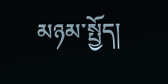མཉམ་སྤྱོད།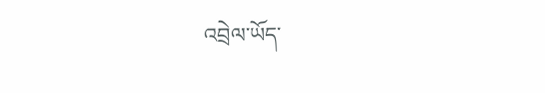འབྲེལ་ཡོད་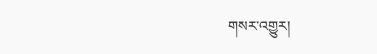གསར་འགྱུར།